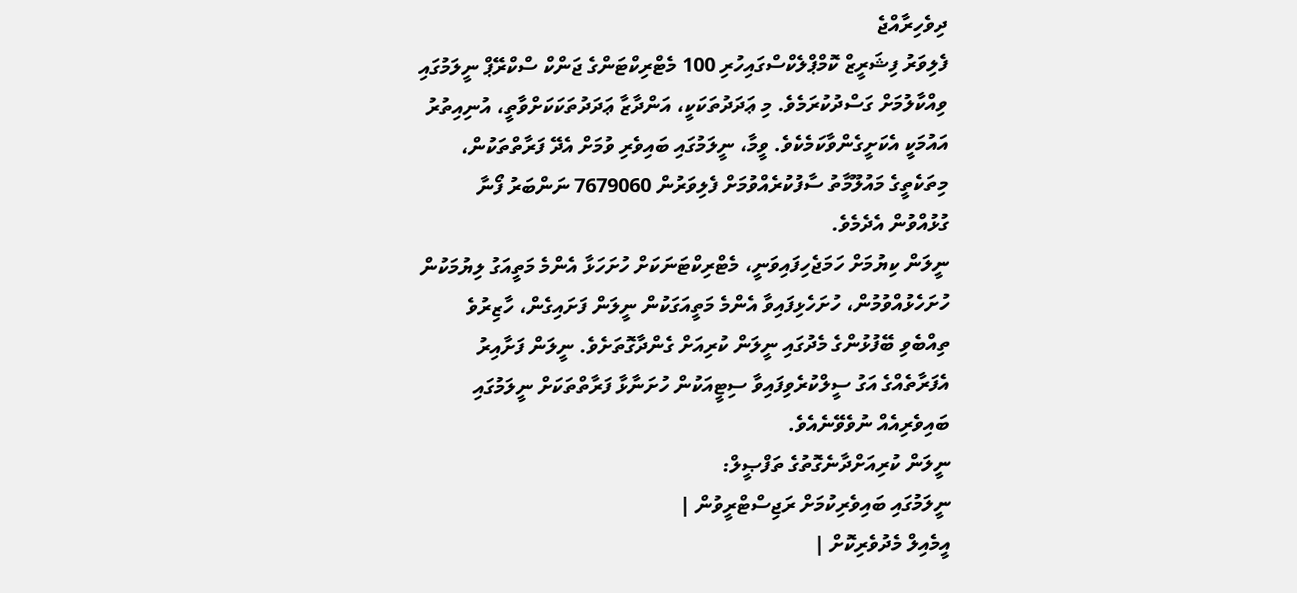ދިވެހިރާއްޖެ
ފެލިވަރު ފިޝަރީޒް ކޮމްޕްލެކްސްގައިހުރި 100 މެޓްރިކްޓަންގެ ޖަންކް ސްކްރޭޕް ނީލަމުގައި ވިއްކާލުމަށް ގަސްދުކުރަމެވެ. މި ޢަދަދުތަކަކީ، އަންދާޒާ ޢަދަދުތަކަކަށްވާތީ، އުނިއިތުރު އައުމަކީ އެކަށީގެންވާކަމެކެވެ. ވީމާ، ނީލަމުގައި ބައިވެރި ވުމަށް އެދޭ ފަރާތްތަކުން، މިތަކެތީގެ މައުލޫމާތު ސާފުކުރެއްވުމަށް ފެލިވަރުން 7679060 ނަންބަރު ފޯނާ ގުޅުއްވުން އެދެމެވެ.
ނީލަން ކިޔުމަށް ހަމަޖެހިފައިވަނީ، މެޓްރިކްޓަނަކަށް ހުށަހަޅާ އެންމެ މަތީއަގު ލިޔުމަކުން ހުށަހެޅުއްވުމުން، ހުށަހެޅިފައިވާ އެންމެ މަތީއަގަކުން ނީލަން ފަށައިގެން، ހާޒިރުވެ ތިއްބެވި ބޭފުޅުންގެ މެދުގައި ނީލަން ކުރިއަށް ގެންދާގޮތަށެވެ. ނީލަން ފަށާއިރު އެފަރާތެއްގެ އަގު ސީލްކުރެވިފައިވާ ސިޓީއަކުން ހުށަނާޅާ ފަރާތްތަކަށް ނީލަމުގައި ބައިވެރިއެއް ނުވެވޭނެއެވެ.
ނީލަން ކުރިއަށްދާނެގޮތުގެ ތަފްޞީލް:
ނީލަމުގައި ބައިވެރިކުމަށް ރަޖިސްޓްރީވުން |
އީމެއިލް މެދުވެރިކޮށް |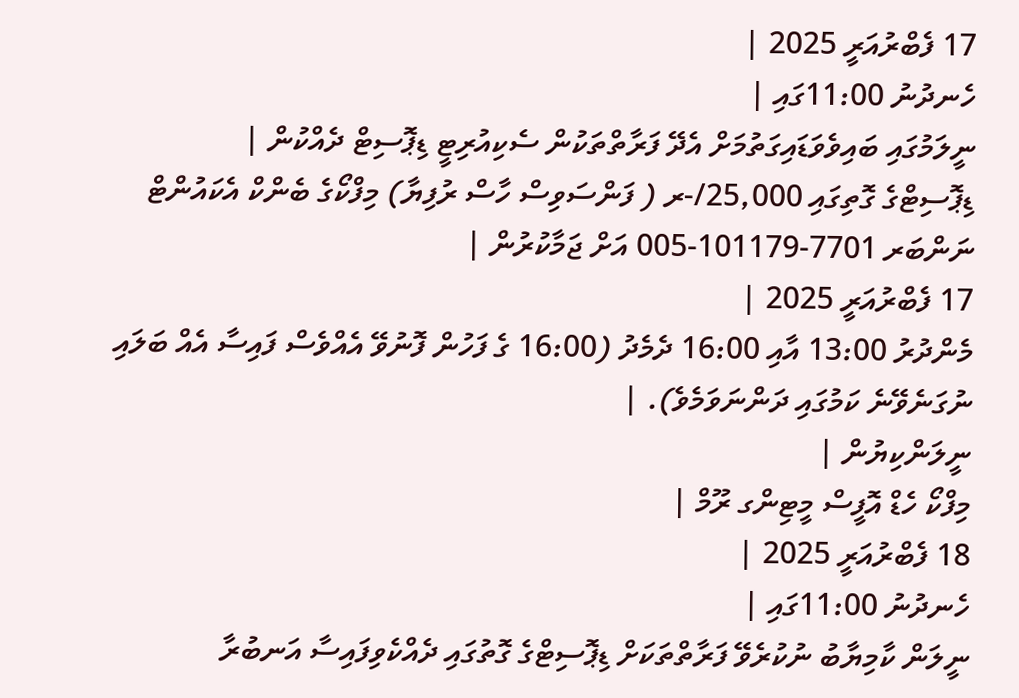17 ފެބްރުއަރީ 2025 |
ހެނދުނު 11:00ގައި |
ނީލަމުގައި ބައިވެވަޑައިގަތުމަށް އެދޭ ފަރާތްތަކުން ސެކިއުރިޓީ ޑިޕޮސިޓް ދެއްކުން |
ޑިޕޮސިޓްގެ ގޮތިގައި 25,000/-ރ ( ފަންސަވިސް ހާސް ރުފިޔާ) މިފްކޯގެ ބެންކް އެކައުންޓް ނަންބަރ 7701-101179-005 އަށް ޖަމާކުރުން |
17 ފެބްރުއަރީ 2025 |
މެންދުރު 13:00 އާއި 16:00 ދެމެދު (16:00 ގެ ފަހުން ފޮނުވޭ އެއްވެސް ފައިސާ އެއް ބަލައި ނުގަނެވޭނެ ކަމުގައި ދަންނަވަމެވެ). |
ނީލަންކިޔުން |
މިފްކޯ ހެޑް އޮފީސް މީޓިންގ ރޫމް |
18 ފެބްރުއަރީ 2025 |
ހެނދުނު 11:00ގައި |
ނީލަން ކާމިޔާބު ނުކުރެވޭ ފަރާތްތަކަށް ޑިޕޮސިޓްގެ ގޮތުގައި ދެއްކެވިފައިސާ އަނބުރާ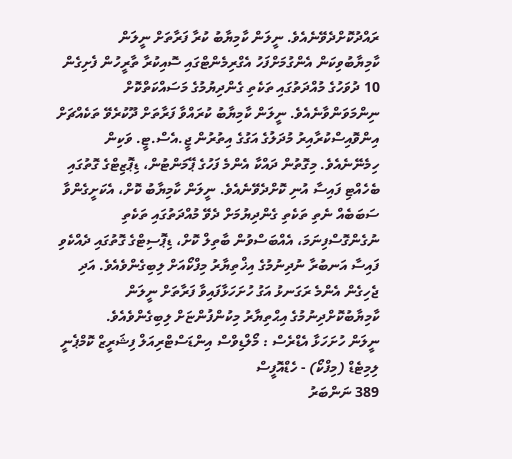ރައްދުކޮށްދެވޭނެއެވެ. ނީލަން ކާމިޔާބު ކުރާ ފަރާތަށް ނީލަން ކާމިޔާބުވިކަން އެންގުމަށްފަހު އެގްރިމެންޓްގައި ސޮއިކުރާ ތާރީހުން ފެށިގެން 10 ދުވަހުގެ މުއްދަތުގައި ތަކެތި ގެންދިޔުމުގެ މަސައްކަތްކޮށް ނިންމަވަންވާނެއެވެ. ނީލަން ކާމިޔާބު ކުރައްވާ ފަރާތަށް ދޫކުރެވޭ ތަކެއްޗަށް އިންވޮއިސްކުރާއިރު މުދަލުގެ އަގުގެ އިތުރުން ޖީ.އެސް.ޓީ. ވަކިން ހިމެނޭނެއެވެ. މިގޮތުން ދައްކާ އެންމެ ފަހުގެ ޕޭމަންޓުން، ޑިޕޮޒިޓްގެ ގޮތުގައި ބެހެއްޓި ފައިސާ އުނި ކޮށްދެވޭނެއެވެ. ނީލަން ކާމިޔާބު ކޮށް، އެކަށީގެންވާ ސަބަބެއް ނެތި ތަކެތި ގެންދިޔުމަށް ދެވޭ މުއްދަތުގައި ތަކެތި ނުގެންގޮސްފިނަމަ، އެއްބަސްވުން ބާތިލް ކޮށް، ޑިޕޮސިޓްގެ ގޮތުގައި ދެއްކެވި ފައިސާ އަނބުރާ ނުދިނުމުގެ އިޚްތިޔާރު މިފްކޯއަށް ލިބިގެންވެއެވެ. އަދި ޖެހިގެން އެންމެ ރަގަނޅު އަގު ހުށަހަޅާފައިވާ ފަރާތަށް ނީލަން ކާމިޔާބުކޮށްދިނުމުގެ އިޙްތިޔާރު މިކުންފުންޏަށް ލިބިގެންވެއެވެ.
ނީލަން ހުށަހަޅާ އެޑްރެސް : މޯލްޑިވްސް އިންޑަސްޓްރިއަލް ފިޝަރީޒް ކޮމްޕެނީ ލިމިޓެޑް (މިފްކޯ) - ހެޑްއޮފީސް
389 ނަންބަރު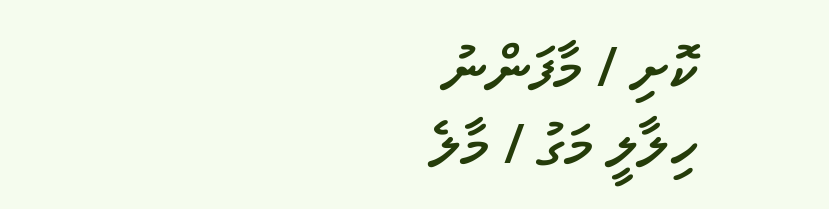ކޮށި / މާފަންނު
ހިލާލީ މަގު / މާލެ